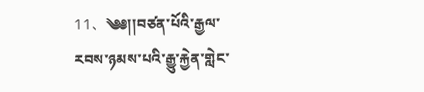11、༄༅།།བཙན་པོའི་རྒྱལ་རབས་ཉམས་པའི་རྒྱུ་རྐྱེན་གླེང་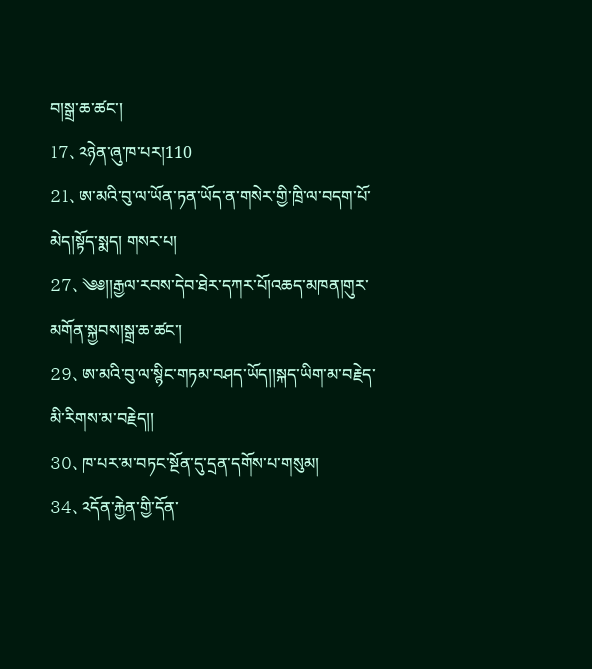བ།སྒྲ་ཆ་ཚང་།
17、༢ཉེན་ཞུ་ཁ་པར།110
21、ཨ་མའི་བུ་ལ་ཡོན་ཏན་ཡོད་ན་གསེར་གྱི་ཁྲི་ལ་བདག་པོ་མེད།སྟོད་སྨད། གསར་པ།
27、༄༅།།རྒྱལ་རབས་དེབ་ཐེར་དཀར་པོ།འཆད་མཁན།གུར་མགོན་སྐྱབས།སྒྲ་ཆ་ཚང་།
29、ཨ་མའི་བུ་ལ་སྙིང་གཏམ་བཤད་ཡོད།།སྐད་ཡིག་མ་བརྗེད་མི་རིགས་མ་བརྗེད།།
30、ཁ་པར་མ་བཏང་སྔོན་དུ་དྲན་དགོས་པ་གསུམ།
34、༢དོན་རྐྱེན་གྱི་དོན་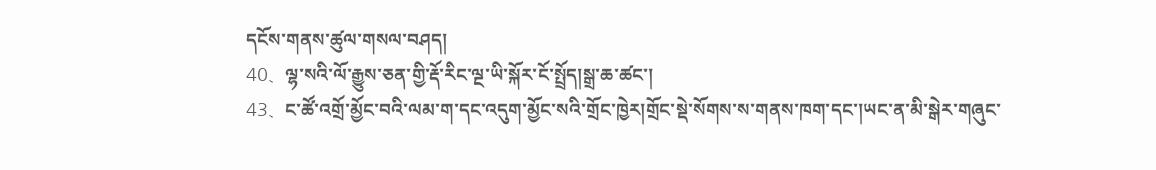དངོས་གནས་ཚུལ་གསལ་བཤད།
40、ལྷ་སའི་ལོ་རྒྱུས་ཅན་གྱི་རྡོ་རིང་ལྔ་ཡི་སྐོར་ངོ་སྤྲོད།སྒྲ་ཆ་ཚང་།
43、ང་ཚོ་འགྲོ་མྱོང་བའི་ལམ་ག་དང་འདུག་མྱོང་སའི་གྲོང་ཁྱེར།གྲོང་སྡེ་སོགས་ས་གནས་ཁག་དང་།ཡང་ན་མི་སྒེར་གཞུང་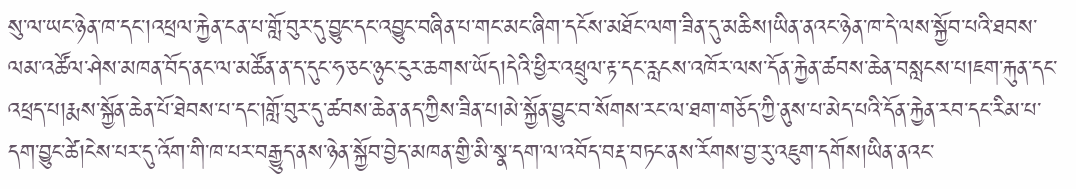སུ་ལ་ཡང་ཉེན་ཁ་དང་།འཕྲལ་རྐྱེན་ངན་པ་གློ་བུར་དུ་བྱུང་དང་འབྱུང་བཞིན་པ་གང་མང་ཞིག་དངོས་མཐོང་ལག་ཟིན་དུ་མཆིས།ཡིན་ནའང་ཉེན་ཁ་དེ་ལས་སྐྱོབ་པའི་ཐབས་ལམ་འཚོལ་ཤེས་མཁན་བོད་ནང་ལ་མཚོན་ན་ད་དུང་ཧ་ཅང་ཉུང་ངུར་ཆགས་ཡོད།དེའི་ཕྱིར་འཕྲུལ་རྟ་དང་རླངས་འཁོར་ལས་དོན་རྐྱེན་ཚབས་ཆེན་བསླངས་པ།ཇག་རྐུན་དང་འཕྲད་པ།རྨས་སྐྱོན་ཆེན་པོ་ཐེབས་པ་དང་།གློ་བུར་དུ་ཚབས་ཆེན་ནད་ཀྱིས་ཟིན་པ།མེ་སྐྱོན་བྱུང་བ་སོགས་རང་ལ་ཐག་གཅོད་ཀྱི་ནུས་པ་མེད་པའི་དོན་རྐྱེན་རབ་དང་རིམ་པ་དག་བྱུང་ཚེ།ངེས་པར་དུ་འོག་གི་ཁ་པར་བརྒྱུད་ནས་ཉེན་སྐྱོབ་བྱེད་མཁན་གྱི་མི་སྣ་དག་ལ་འབོད་བརྡ་བཏང་ནས་རོགས་བྱ་རུ་འཇུག་དགོས།ཡིན་ནའང་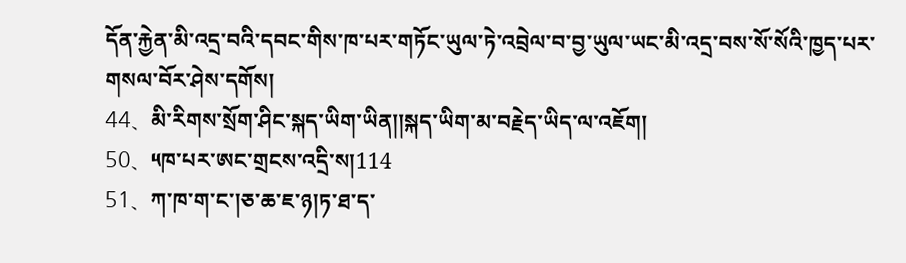དོན་རྐྱེན་མི་འདྲ་བའི་དབང་གིས་ཁ་པར་གཏོང་ཡུལ་ཏེ་འབྲེལ་བ་བྱ་ཡུལ་ཡང་མི་འདྲ་བས་སོ་སོའི་ཁྱད་པར་གསལ་བོར་ཤེས་དགོས།
44、མི་རིགས་སྲོག་ཤིང་སྐད་ཡིག་ཡིན།།སྐད་ཡིག་མ་བརྗེད་ཡིད་ལ་འཇོག།
50、༥ཁ་པར་ཨང་གྲངས་འདྲི་ས།114
51、ཀ་ཁ་ག་ང་།ཅ་ཆ་ཇ་ཉ།ཏ་ཐ་ད་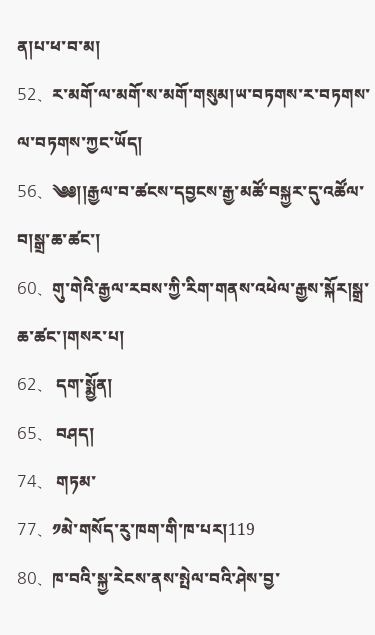ན།པ་ཕ་བ་མ།
52、ར་མགོ་ལ་མགོ་ས་མགོ་གསུམ།ཡ་བཏགས་ར་བཏགས་ལ་བཏགས་ཀྱང་ཡོད།
56、༄༅།།རྒྱལ་བ་ཚངས་དབྱངས་རྒྱ་མཚོ་བསྐྱར་དུ་འཚོལ་བ།སྒྲ་ཆ་ཚང་།
60、གུ་གེའི་རྒྱལ་རབས་ཀྱི་རིག་གནས་འཕེལ་རྒྱས་སྐོར།སྒྲ་ཆ་ཚང་།གསར་པ།
62、 དག་སྨྱོན།
65、 བཤད།
74、 གཏམ་
77、༡མེ་གསོད་རུ་ཁག་གི་ཁ་པར།119
80、ཁ་བའི་སྐྱ་རེངས་ནས་སྤེལ་བའི་ཤེས་བྱ་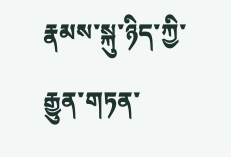རྣམས་སྐུ་ཉིད་ཀྱི་རྒྱུན་གཏན་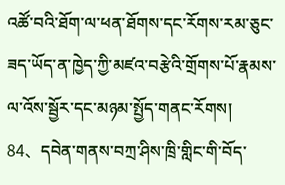འཚོ་བའི་ཐོག་ལ་ཕན་ཐོགས་དང་རོགས་རམ་ཅུང་ཟད་ཡོད་ན་ཁྱེད་ཀྱི་མཛའ་བརྩེའི་གྲོགས་པོ་རྣམས་ལ་འོས་སྦྱོར་དང་མཉམ་སྤྱོད་གནང་རོགས།
84、དབེན་གནས་བཀྲ་ཤིས་ཁྲི་གླིང་གི་བོད་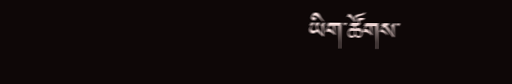ཡིག་ཚོགས་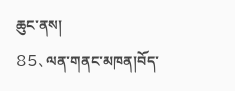ཆུང་ནས།
85、ལན་གནང་མཁན།བོད་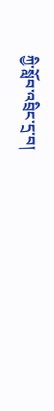ཀྱི་སློབ་འབྲིང་དྲ་བ།